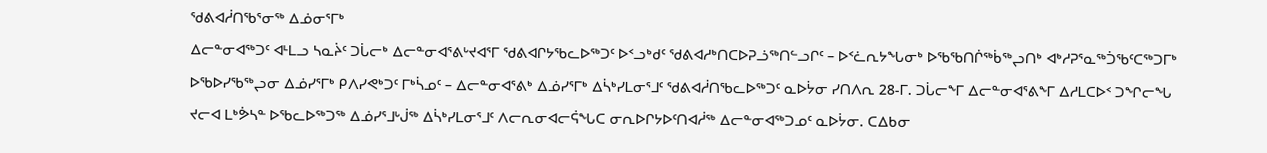ᖁᕕᐊᓲᑎᖃᕐᓂᖅ ᐃᓅᓂᕐᒥᒃ
ᐃᓕᓐᓂᐊᖅᑐᑦ ᐊᒻᒪᓗ ᓴᓇᔩᑦ ᑐᒑᓕᒃ ᐃᓕᓐᓂᐊᕐᕕᒡᔪᐊᕐᒥ ᖁᕕᐊᒋᔭᖃᓚᐅᖅᑐᑦ ᐅᑉᓗᒃᑯᑦ ᖁᕕᐊᓱᒃᑎᑕᐅᕈᓘᖅᑎᓪᓗᒋᑦ – ᐅᑉᓛᕆᔭᖓᓂᒃ ᐅᖃᖃᑎᒌᖅᑳᖅᖢᑎᒃ ᐊᒃᓱᕈᕐᓇᖅᑑᖃᑦᑕᖅᑐᒥᒃ ᐅᖃᐅᓯᖃᖅᖢᓂ ᐃᓅᓯᕐᒥᒃ ᑭᐱᓯᕙᒃᑐᑦ ᒥᒃᓵᓄᑦ – ᐃᓕᓐᓂᐊᕐᕕᒃ ᐃᓅᓯᕐᒥᒃ ᐃᓵᒃᓯᒪᓂᕐᒧᑦ ᖁᕕᐊᓲᑎᖃᓚᐅᖅᑐᑦ ᓇᐅᔮᓂ ᓯᑎᐱᕆ 28-ᒥ. ᑐᒑᓕᖕᒥ ᐃᓕᓐᓂᐊᕐᕕᖕᒥ ᐃᓱᒪᑕᐅᑉ ᑐᖏᓕᖓ ᔪᓕᐊ ᒪᒃᕘᓴᓐ ᐅᖃᓚᐅᖅᑐᖅ ᐃᓅᓯᕐᒧᒡᒎᖅ ᐃᓵᒃᓯᒪᓂᕐᒧᑦ ᐱᓕᕆᓂᐊᓕᕌᖓᑕ ᓂᕆᐅᒋᔭᐅᑦᑎᐊᓲᖅ ᐃᓕᓐᓂᐊᖅᑐᓄᑦ ᓇᐅᔮᓂ. ᑕᐃᑲᓂ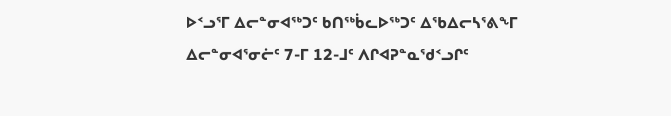ᐅᑉᓗᕐᒥ ᐃᓕᓐᓂᐊᖅᑐᑦ ᑲᑎᖅᑳᓚᐅᖅᑐᑦ ᐃᖃᐃᓕᓴᕐᕕᖕᒥ ᐃᓕᓐᓂᐊᕐᓂᓖᑦ 7-ᒥ 12-ᒧᑦ ᐱᒋᐊᕈᓐᓇᖁᑉᓗᒋᑦ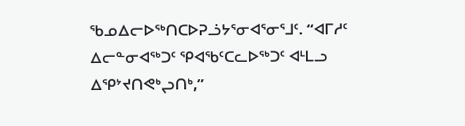ᖃᓄᐃᓕᐅᖅᑎᑕᐅᕈᓘᔭᕐᓂᐊᕐᓂᕐᒧᑦ. “ᐊᒥᓱᑦ ᐃᓕᓐᓂᐊᖅᑐᑦ ᕿᐊᖃᑦᑕᓚᐅᖅᑐᑦ ᐊᒻᒪᓗ ᐃᕿᔾᔪᑎᕙᒃᖢᑎᒃ,”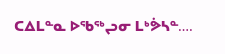ᑕᐃᒪᓐᓇ ᐅᖃᖅᖢᓂ ᒪᒃᕘᓴᓐ….